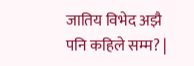जातिय विभेद अझै पनि कहिले सम्म? |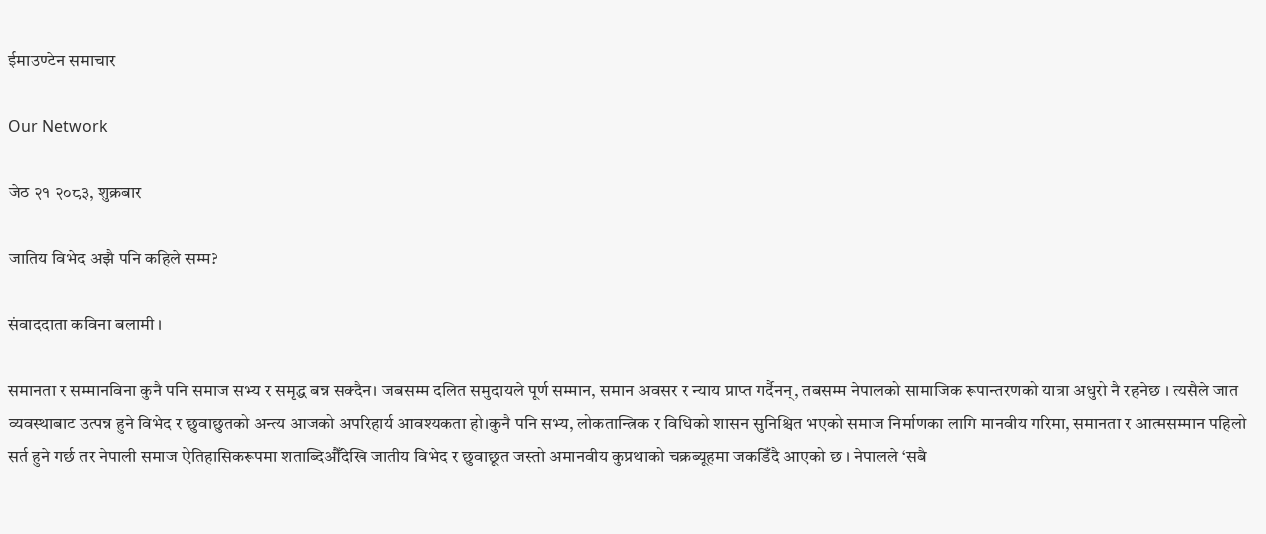ईमाउण्टेन समाचार

Our Network

जेठ २१ २०८३, शुक्रबार

जातिय विभेद अझै पनि कहिले सम्म?

संवाददाता कविना बलामी ।

समानता र सम्मानविना कुनै पनि समाज सभ्य र समृद्ध बन्न सक्दैन। जबसम्म दलित समुदायले पूर्ण सम्मान, समान अवसर र न्याय प्राप्त गर्दैनन्, तबसम्म नेपालको सामाजिक रूपान्तरणको यात्रा अधुरो नै रहनेछ । त्यसैले जात व्यवस्थाबाट उत्पन्न हुने विभेद र छुवाछुतको अन्त्य आजको अपरिहार्य आवश्यकता हो।कुनै पनि सभ्य, लोकतान्त्रिक र विधिको शासन सुनिश्चित भएको समाज निर्माणका लागि मानवीय गरिमा, समानता र आत्मसम्मान पहिलो सर्त हुने गर्छ तर नेपाली समाज ऐतिहासिकरूपमा शताब्दिऔँदेखि जातीय विभेद र छुवाछूत जस्तो अमानवीय कुप्रथाको चक्रब्यूहमा जकडिँदै आएको छ । नेपालले ‘सबै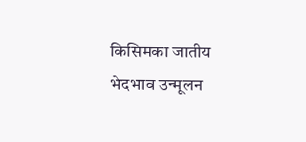किसिमका जातीय भेदभाव उन्मूलन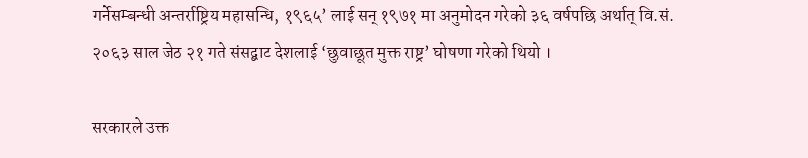गर्नेसम्बन्धी अन्तर्राष्ट्रिय महासन्धि, १९६५’ लाई सन् १९७१ मा अनुमोदन गरेको ३६ वर्षपछि अर्थात् वि.सं. २०६३ साल जेठ २१ गते संसद्बाट देशलाई ‘छुवाछूत मुक्त राष्ट्र’ घोषणा गरेको थियो ।

सरकारले उक्त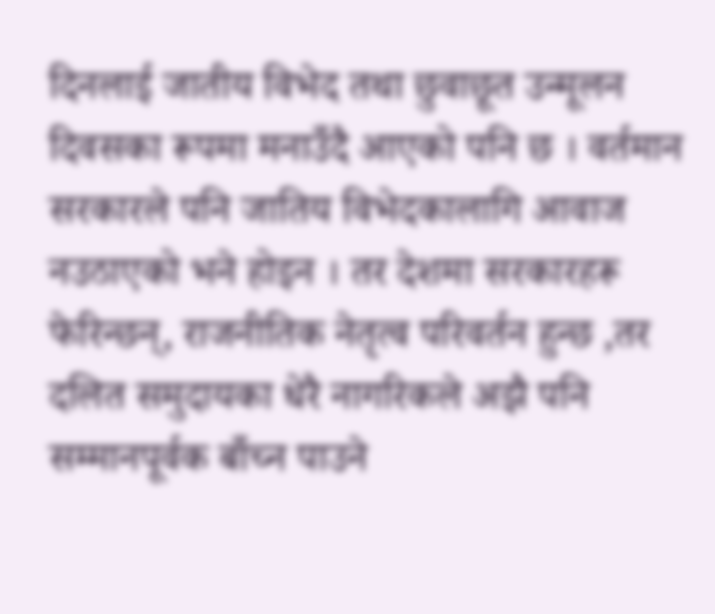दिनलाई जातीय विभेद तथा छुवाछूत उन्मूलन दिवसका रूपमा मनाउँदै आएको पनि छ । वर्तमान सरकारले पनि जातिय विभेदकालागि आवाज नउठाएको भने होइन । तर देशमा सरकारहरू फेरिन्छन्, राजनीतिक नेतृत्व परिवर्तन हुन्छ ,तर दलित समुदायका धेरै नागरिकले अझै पनि सम्मानपूर्वक बाँच्न पाउने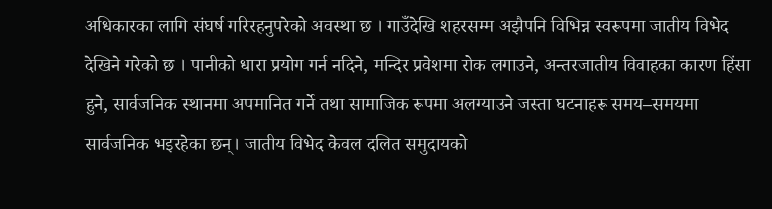अधिकारका लागि संघर्ष गरिरहनुपरेको अवस्था छ । गाउँदेखि शहरसम्म अझैपनि विभिन्न स्वरूपमा जातीय विभेद देखिने गरेको छ । पानीको धारा प्रयोग गर्न नदिने, मन्दिर प्रवेशमा रोक लगाउने, अन्तरजातीय विवाहका कारण हिंसा हुने, सार्वजनिक स्थानमा अपमानित गर्ने तथा सामाजिक रूपमा अलग्याउने जस्ता घटनाहरू समय–समयमा सार्वजनिक भइरहेका छन्। जातीय विभेद केवल दलित समुदायको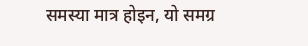समस्या मात्र होइन, यो समग्र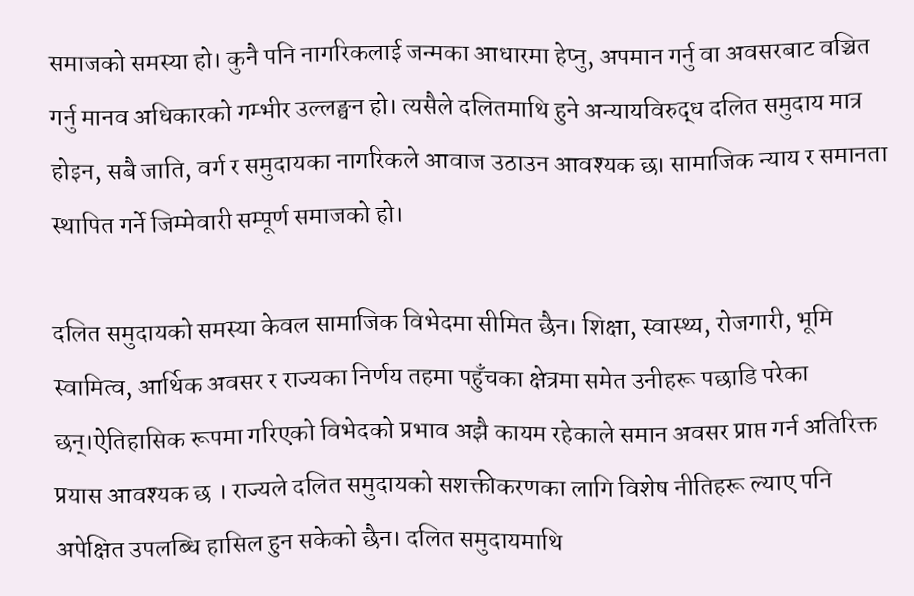समाजको समस्या हो। कुनै पनि नागरिकलाई जन्मका आधारमा हेप्नु, अपमान गर्नु वा अवसरबाट वञ्चित गर्नु मानव अधिकारको गम्भीर उल्लङ्घन हो। त्यसैले दलितमाथि हुने अन्यायविरुद्ध दलित समुदाय मात्र होइन, सबै जाति, वर्ग र समुदायका नागरिकले आवाज उठाउन आवश्यक छ। सामाजिक न्याय र समानता स्थापित गर्ने जिम्मेवारी सम्पूर्ण समाजको हो।

दलित समुदायको समस्या केवल सामाजिक विभेदमा सीमित छैन। शिक्षा, स्वास्थ्य, रोजगारी, भूमि स्वामित्व, आर्थिक अवसर र राज्यका निर्णय तहमा पहुँचका क्षेत्रमा समेत उनीहरू पछाडि परेका छन्।ऐतिहासिक रूपमा गरिएको विभेदको प्रभाव अझै कायम रहेकाले समान अवसर प्राप्त गर्न अतिरिक्त प्रयास आवश्यक छ । राज्यले दलित समुदायको सशक्तीकरणका लागि विशेष नीतिहरू ल्याए पनि अपेक्षित उपलब्धि हासिल हुन सकेको छैन। दलित समुदायमाथि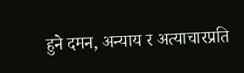हुने दमन, अन्याय र अत्याचारप्रति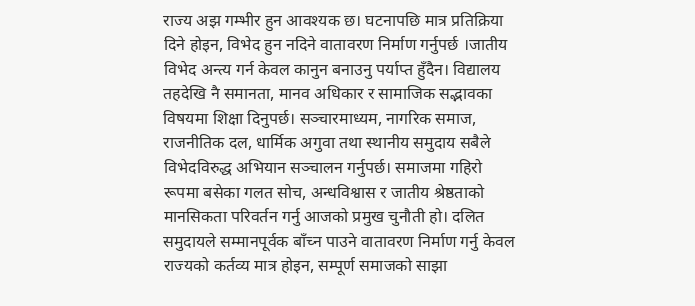राज्य अझ गम्भीर हुन आवश्यक छ। घटनापछि मात्र प्रतिक्रिया दिने होइन, विभेद हुन नदिने वातावरण निर्माण गर्नुपर्छ ।जातीय विभेद अन्त्य गर्न केवल कानुन बनाउनु पर्याप्त हुँदैन। विद्यालय तहदेखि नै समानता, मानव अधिकार र सामाजिक सद्भावका विषयमा शिक्षा दिनुपर्छ। सञ्चारमाध्यम, नागरिक समाज, राजनीतिक दल, धार्मिक अगुवा तथा स्थानीय समुदाय सबैले विभेदविरुद्ध अभियान सञ्चालन गर्नुपर्छ। समाजमा गहिरो रूपमा बसेका गलत सोच, अन्धविश्वास र जातीय श्रेष्ठताको मानसिकता परिवर्तन गर्नु आजको प्रमुख चुनौती हो। दलित समुदायले सम्मानपूर्वक बाँच्न पाउने वातावरण निर्माण गर्नु केवल राज्यको कर्तव्य मात्र होइन, सम्पूर्ण समाजको साझा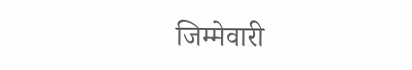जिम्मेवारी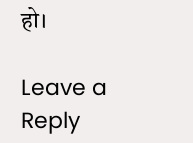हो।

Leave a Reply